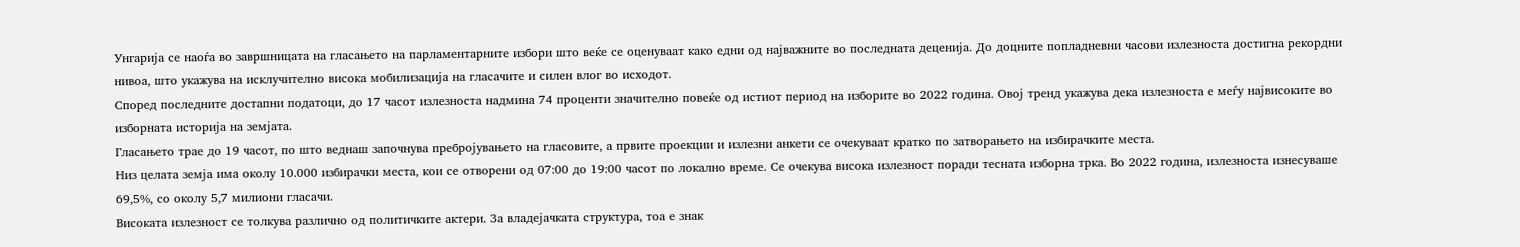Унгарија се наоѓа во завршницата на гласањето на парламентарните избори што веќе се оценуваат како едни од најважните во последната деценија. До доцните попладневни часови излезноста достигна рекордни нивоа, што укажува на исклучително висока мобилизација на гласачите и силен влог во исходот.
Според последните достапни податоци, до 17 часот излезноста надмина 74 проценти значително повеќе од истиот период на изборите во 2022 година. Овој тренд укажува дека излезноста е меѓу највисоките во изборната историја на земјата.
Гласањето трае до 19 часот, по што веднаш започнува пребројувањето на гласовите, а првите проекции и излезни анкети се очекуваат кратко по затворањето на избирачките места.
Низ целата земја има околу 10.000 избирачки места, кои се отворени од 07:00 до 19:00 часот по локално време. Се очекува висока излезност поради тесната изборна трка. Во 2022 година, излезноста изнесуваше 69,5%, со околу 5,7 милиони гласачи.
Високата излезност се толкува различно од политичките актери. За владејачката структура, тоа е знак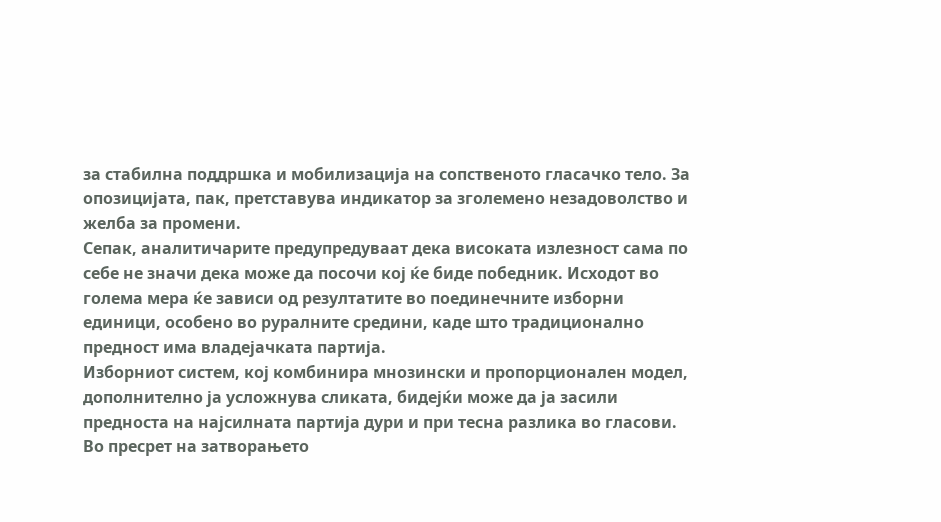за стабилна поддршка и мобилизација на сопственото гласачко тело. За опозицијата, пак, претставува индикатор за зголемено незадоволство и желба за промени.
Сепак, аналитичарите предупредуваат дека високата излезност сама по себе не значи дека може да посочи кој ќе биде победник. Исходот во голема мера ќе зависи од резултатите во поединечните изборни единици, особено во руралните средини, каде што традиционално предност има владејачката партија.
Изборниот систем, кој комбинира мнозински и пропорционален модел, дополнително ја усложнува сликата, бидејќи може да ја засили предноста на најсилната партија дури и при тесна разлика во гласови.
Во пресрет на затворањето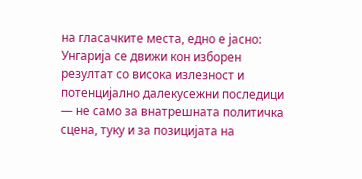на гласачките места, едно е јасно: Унгарија се движи кон изборен резултат со висока излезност и потенцијално далекусежни последици — не само за внатрешната политичка сцена, туку и за позицијата на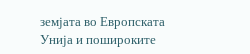земјата во Европската Унија и пошироките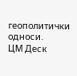геополитички односи.
ЦМ Деск